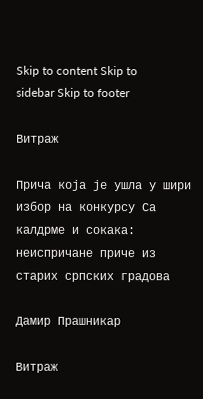Skip to content Skip to sidebar Skip to footer

Витраж

Прича која је ушла у шири избор на конкурсу Са калдрме и сокака: неиспричане приче из старих српских градова

Дамир Прашникар

Витраж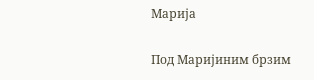Марија

Под Маријиним брзим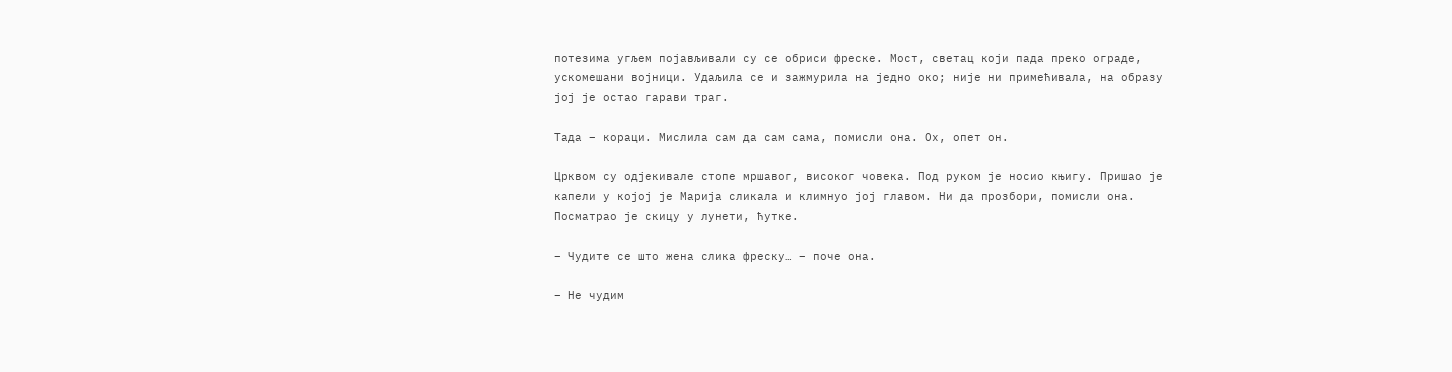потезима угљем појављивали су се обриси фреске. Мост, светац који пада преко ограде, ускомешани војници. Удаљила се и зажмурила на једно око; није ни примећивала, на образу јој је остао гарави траг.

Тада – кораци. Мислила сам да сам сама, помисли она. Ох, опет он.

Црквом су одјекивале стопе мршавог, високог човека. Под руком је носио књигу. Пришао је капели у којој је Марија сликала и климнуо јој главом. Ни да прозбори, помисли она. Посматрао је скицу у лунети, ћутке.

– Чудите се што жена слика фреску… – поче она.

– Не чудим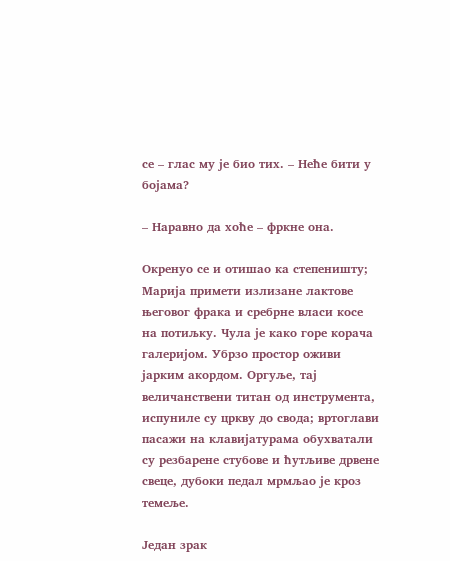се – глас му је био тих. – Неће бити у бојама?

– Наравно да хоће – фркне она.

Окренуо се и отишао ка степеништу; Марија примети излизане лактове његовог фрака и сребрне власи косе на потиљку. Чула је како горе корача галеријом. Убрзо простор оживи јарким акордом. Оргуље, тај величанствени титан од инструмента, испуниле су цркву до свода; вртоглави пасажи на клавијатурама обухватали су резбарене стубове и ћутљиве дрвене свеце, дубоки педал мрмљао је кроз темеље.

Један зрак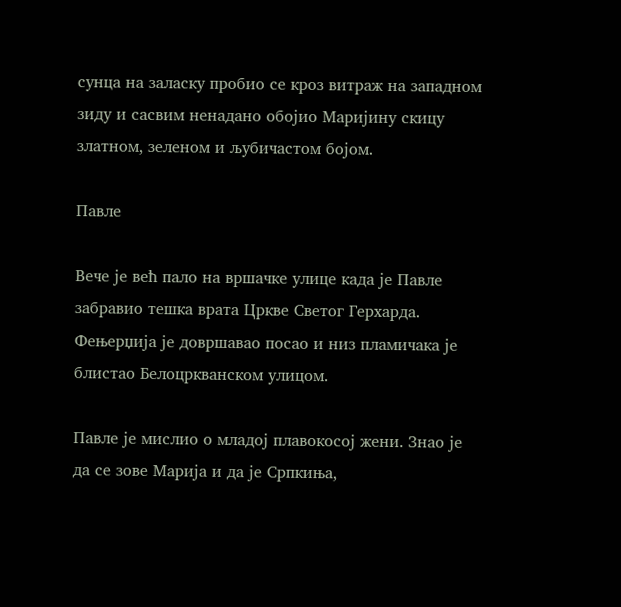сунца на заласку пробио се кроз витраж на западном зиду и сасвим ненадано обојио Маријину скицу златном, зеленом и љубичастом бојом.

Павле

Вече је већ пало на вршачке улице када је Павле забравио тешка врата Цркве Светог Герхарда. Фењерџија је довршавао посао и низ пламичака је блистао Белоцркванском улицом.

Павле је мислио о младој плавокосој жени. Знао је да се зове Марија и да је Српкиња,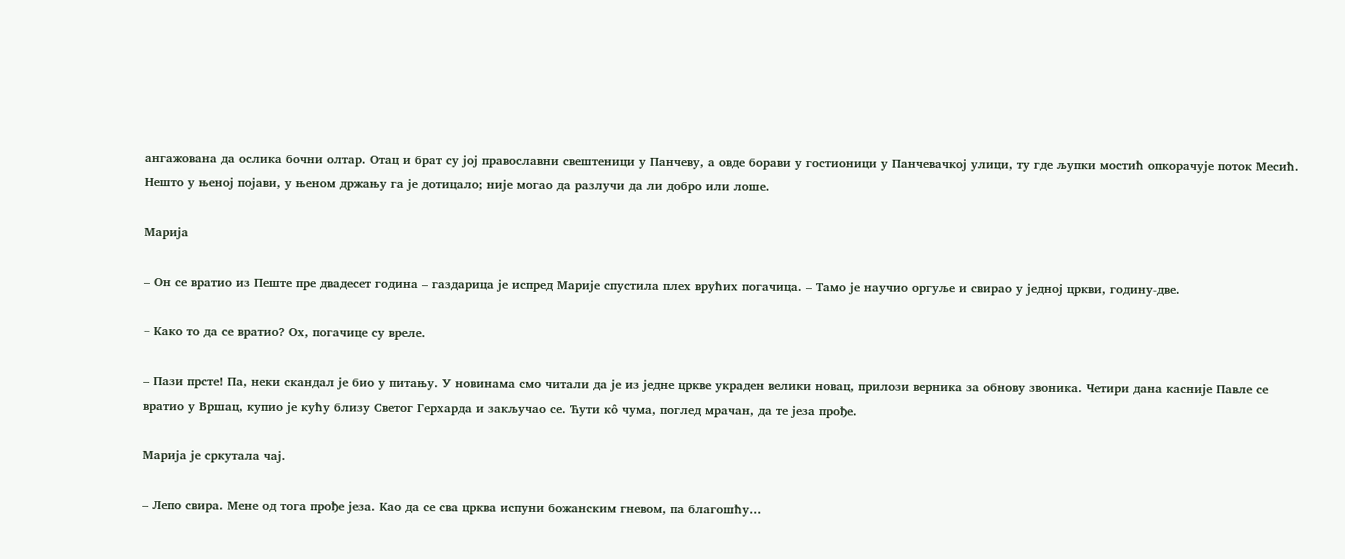ангажована да ослика бочни олтар. Отац и брат су јој православни свештеници у Панчеву, а овде борави у гостионици у Панчевачкој улици, ту где љупки мостић опкорачује поток Месић. Нешто у њеној појави, у њеном држању га је дотицало; није могао да разлучи да ли добро или лоше.

Марија

– Он се вратио из Пеште пре двадесет година – газдарица је испред Марије спустила плех врућих погачица. – Тамо је научио оргуље и свирао у једној цркви, годину-две.

– Kако то да се вратио? Ох, погачице су вреле.

– Пази прсте! Па, неки скандал је био у питању. У новинама смо читали да је из једне цркве украден велики новац, прилози верника за обнову звоника. Четири дана касније Павле се вратио у Вршац, купио је кућу близу Светог Герхарда и закључао се. Ћути кô чума, поглед мрачан, да те језа прође.

Марија је сркутала чај.

– Лепо свира. Мене од тога прође језа. Kао да се сва црква испуни божанским гневом, па благошћу…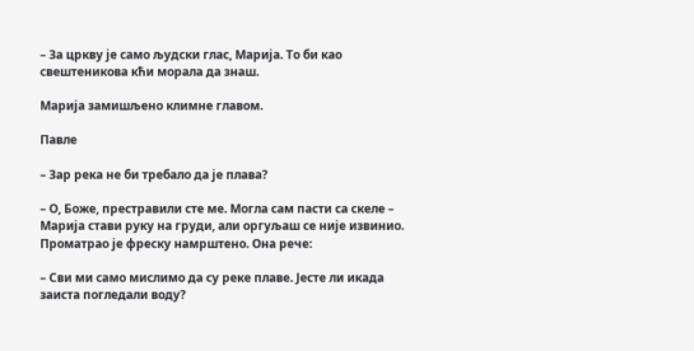– За цркву је само људски глас, Марија. То би као свештеникова кћи морала да знаш.

Марија замишљено климне главом.

Павле

– Зар река не би требало да је плава?

– О, Боже, престравили сте ме. Могла сам пасти са скеле – Марија стави руку на груди, али оргуљаш се није извинио. Проматрао је фреску намрштено. Она рече:

– Сви ми само мислимо да су реке плаве. Јесте ли икада заиста погледали воду?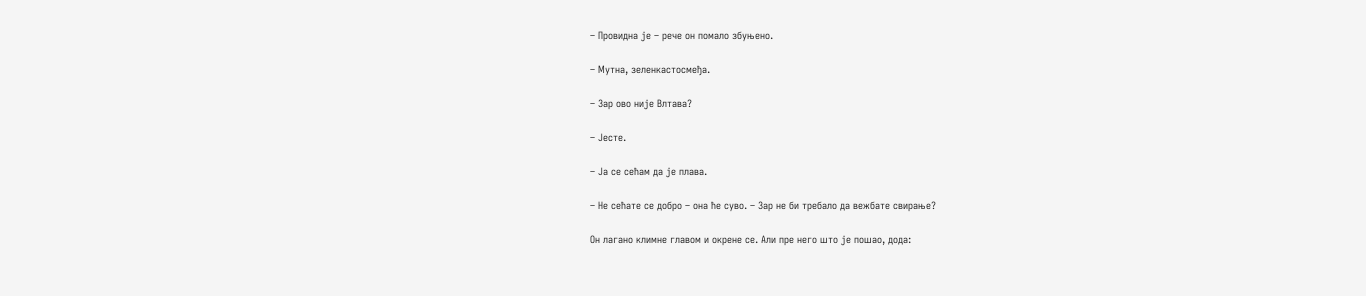– Провидна је – рече он помало збуњено.

– Мутна, зеленкастосмеђа.

– Зар ово није Влтава?

– Јесте.

– Ја се сећам да је плава.

– Не сећате се добро – она ће суво. – Зар не би требало да вежбате свирање?

Он лагано климне главом и окрене се. Али пре него што је пошао, дода: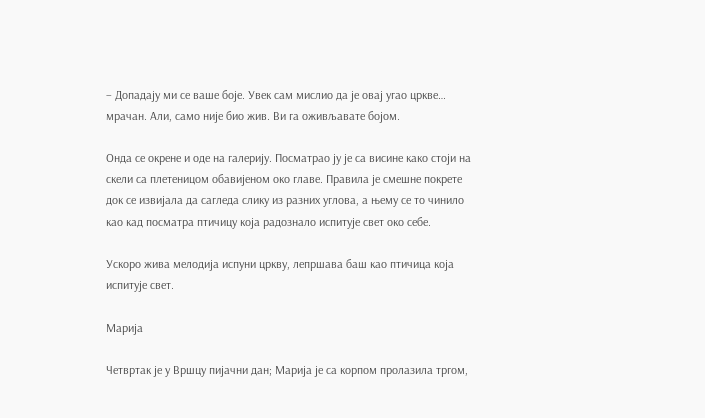– Допадају ми се ваше боје. Увек сам мислио да је овај угао цркве… мрачан. Али, само није био жив. Ви га оживљавате бојом.

Онда се окрене и оде на галерију. Посматрао ју је са висине како стоји на скели са плетеницом обавијеном око главе. Правила је смешне покрете док се извијала да сагледа слику из разних углова, а њему се то чинило као кад посматра птичицу која радознало испитује свет око себе.

Ускоро жива мелодија испуни цркву, лепршава баш као птичица која испитује свет.

Марија

Четвртак је у Вршцу пијачни дан; Марија је са корпом пролазила тргом,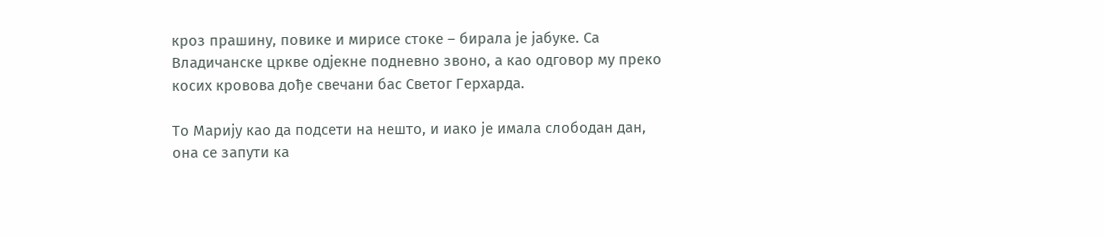кроз прашину, повике и мирисе стоке – бирала је јабуке. Са Владичанске цркве одјекне подневно звоно, а као одговор му преко косих кровова дође свечани бас Светог Герхарда.

То Марију као да подсети на нешто, и иако је имала слободан дан, она се запути ка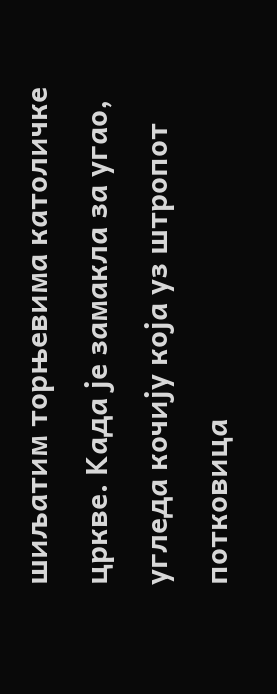шиљатим торњевима католичке цркве. Kада је замакла за угао, угледа кочију која уз штропот потковица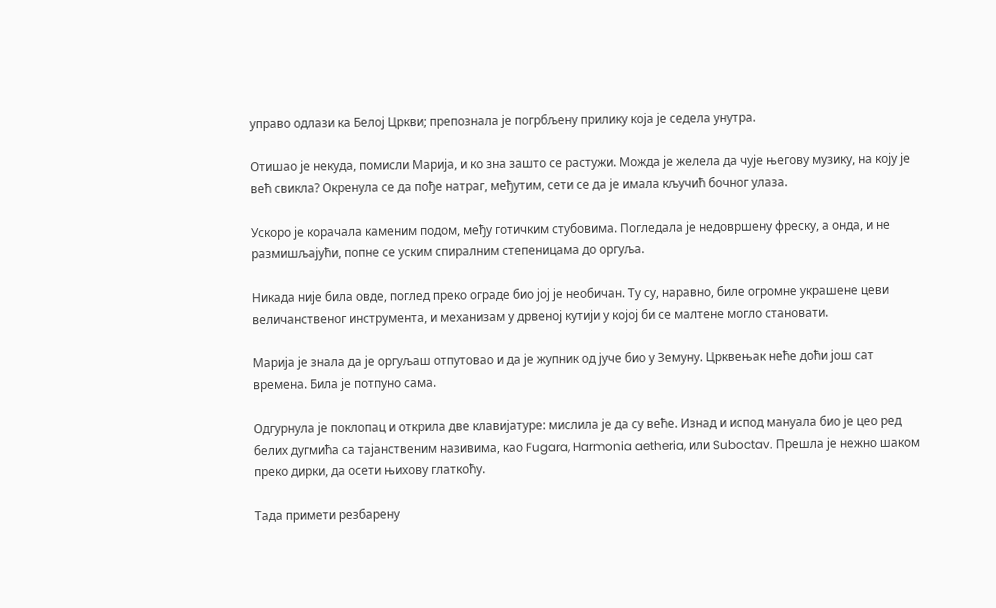управо одлази ка Белој Цркви; препознала је погрбљену прилику која је седела унутра.

Отишао је некуда, помисли Марија, и ко зна зашто се растужи. Можда је желела да чује његову музику, на коју је већ свикла? Окренула се да пође натраг, међутим, сети се да је имала кључић бочног улаза.

Ускоро је корачала каменим подом, међу готичким стубовима. Погледала је недовршену фреску, а онда, и не размишљајући, попне се уским спиралним степеницама до оргуља.

Никада није била овде, поглед преко ограде био јој је необичан. Ту су, наравно, биле огромне украшене цеви величанственог инструмента, и механизам у дрвеној кутији у којој би се малтене могло становати.

Марија је знала да је оргуљаш отпутовао и да је жупник од јуче био у Земуну. Црквењак неће доћи још сат времена. Била је потпуно сама.

Одгурнула је поклопац и открила две клавијатуре: мислила је да су веће. Изнад и испод мануала био је цео ред белих дугмића са тајанственим називима, као Fugara, Harmonia aetheria, или Suboctav. Прешла је нежно шаком преко дирки, да осети њихову глаткоћу.

Тада примети резбарену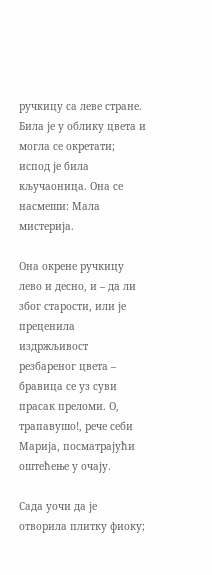ручкицу са леве стране. Била је у облику цвета и могла се окретати; испод је била кључаоница. Она се насмеши: Мала мистерија.

Она окрене ручкицу лево и десно, и – да ли због старости, или је преценила издржљивост резбареног цвета – бравица се уз суви прасак преломи. О, трапавушо!, рече себи Марија, посматрајући оштећење у очају.

Сада уочи да је отворила плитку фиоку;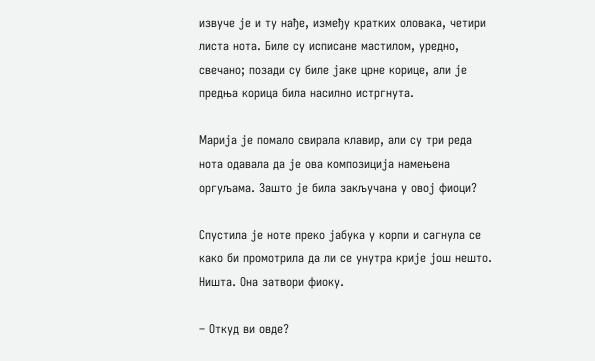извуче је и ту нађе, између кратких оловака, четири листа нота. Биле су исписане мастилом, уредно, свечано; позади су биле јаке црне корице, али је предња корица била насилно истргнута.

Марија је помало свирала клавир, али су три реда нота одавала да је ова композиција намењена оргуљама. Зашто је била закључана у овој фиоци?

Спустила је ноте преко јабука у корпи и сагнула се како би промотрила да ли се унутра крије још нешто. Ништа. Она затвори фиоку.

– Откуд ви овде?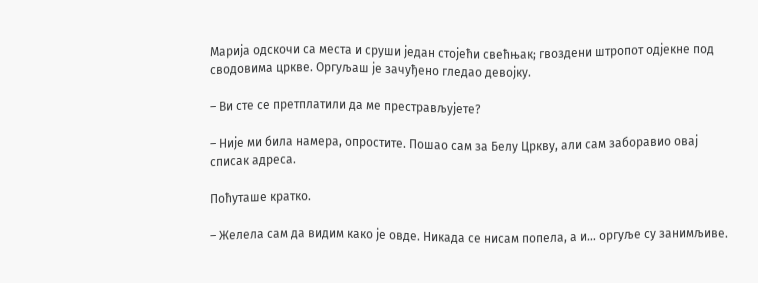Марија одскочи са места и сруши један стојећи свећњак; гвоздени штропот одјекне под сводовима цркве. Оргуљаш је зачуђено гледао девојку.

– Ви сте се претплатили да ме престрављујете?

– Није ми била намера, опростите. Пошао сам за Белу Цркву, али сам заборавио овај списак адреса.

Поћуташе кратко.

– Желела сам да видим како је овде. Никада се нисам попела, а и… оргуље су занимљиве.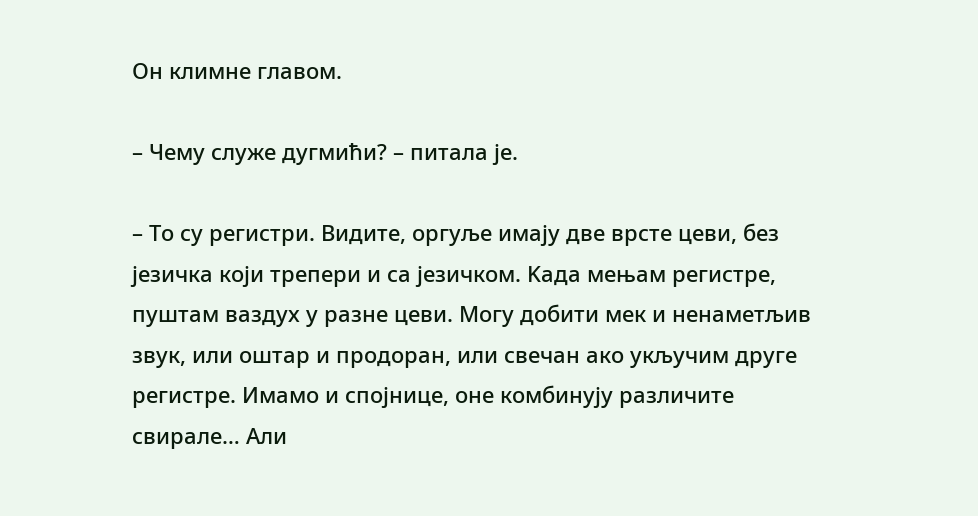Он климне главом.

– Чему служе дугмићи? – питала је.

– То су регистри. Видите, оргуље имају две врсте цеви, без језичка који трепери и са језичком. Kада мењам регистре, пуштам ваздух у разне цеви. Могу добити мек и ненаметљив звук, или оштар и продоран, или свечан ако укључим друге регистре. Имамо и спојнице, оне комбинују различите свирале… Али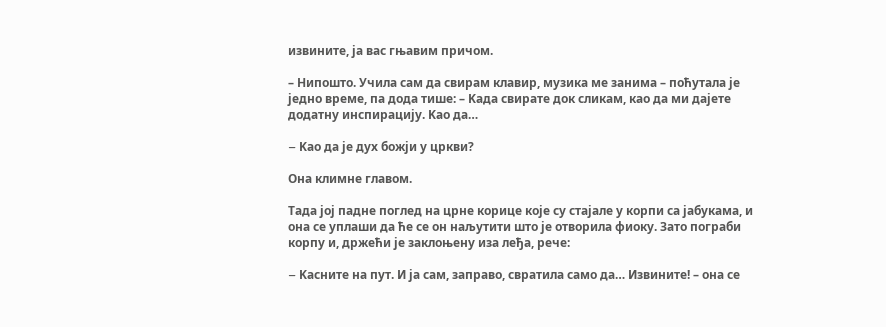извините, ја вас гњавим причом.

– Нипошто. Учила сам да свирам клавир, музика ме занима – поћутала је једно време, па дода тише: – Kада свирате док сликам, као да ми дајете додатну инспирацију. Kао да…

– Kао да је дух божји у цркви?

Она климне главом.

Тада јој падне поглед на црне корице које су стајале у корпи са јабукама, и она се уплаши да ће се он наљутити што је отворила фиоку. Зато пограби корпу и, држећи је заклоњену иза леђа, рече:

– Kасните на пут. И ја сам, заправо, свратила само да… Извините! – она се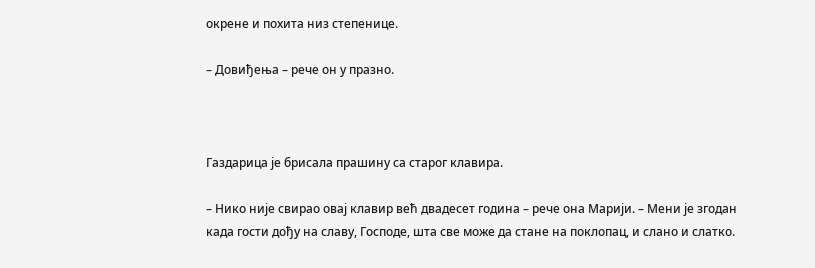окрене и похита низ степенице.

– Довиђења – рече он у празно.



Газдарица је брисала прашину са старог клавира.

– Нико није свирао овај клавир већ двадесет година – рече она Марији. – Мени је згодан када гости дођу на славу, Господе, шта све може да стане на поклопац, и слано и слатко.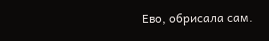Ево, обрисала сам.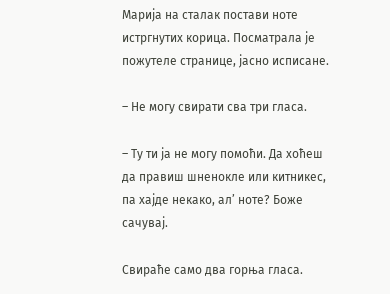Марија на сталак постави ноте истргнутих корица. Посматрала је пожутеле странице, јасно исписане.

– Не могу свирати сва три гласа.

– Ту ти ја не могу помоћи. Да хоћеш да правиш шненокле или китникес, па хајде некако, ал’ ноте? Боже сачувај.

Свираће само два горња гласа.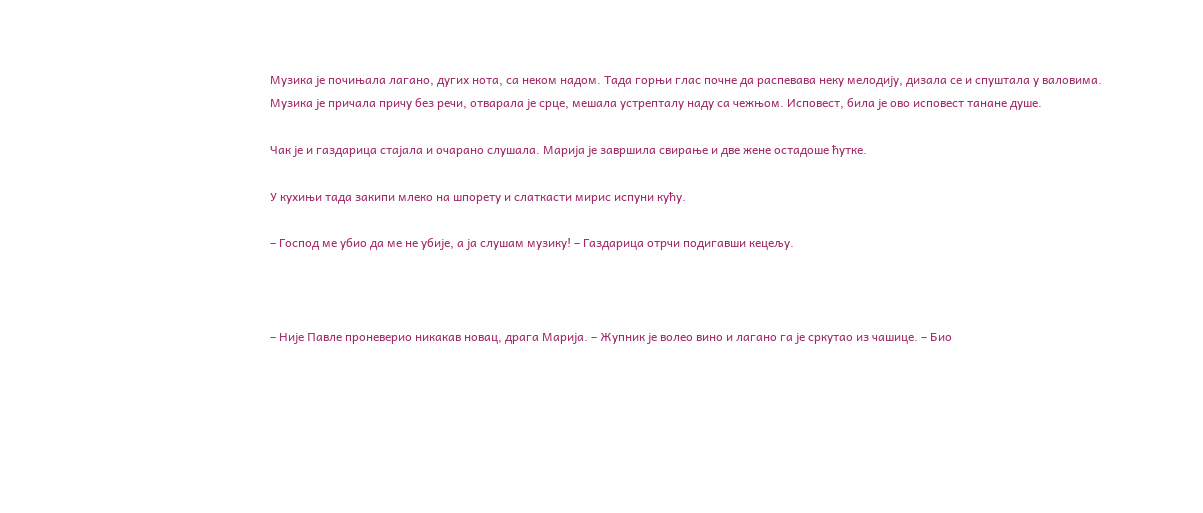Музика је почињала лагано, дугих нота, са неком надом. Тада горњи глас почне да распевава неку мелодију, дизала се и спуштала у валовима. Музика је причала причу без речи, отварала је срце, мешала устрепталу наду са чежњом. Исповест, била је ово исповест танане душе.

Чак је и газдарица стајала и очарано слушала. Марија је завршила свирање и две жене остадоше ћутке.

У кухињи тада закипи млеко на шпорету и слаткасти мирис испуни кућу.

– Господ ме убио да ме не убије, а ја слушам музику! – Газдарица отрчи подигавши кецељу.



– Није Павле проневерио никакав новац, драга Марија. – Жупник је волео вино и лагано га је сркутао из чашице. – Био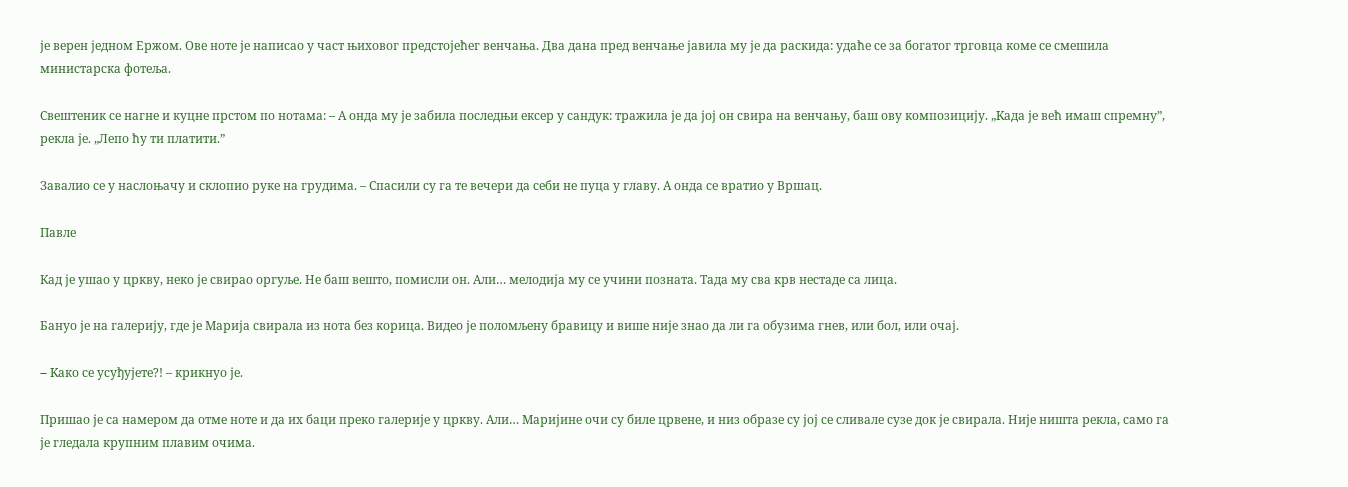је верен једном Ержом. Ове ноте је написао у част њиховог предстојећег венчања. Два дана пред венчање јавила му је да раскида: удаће се за богатог трговца коме се смешила министарска фотеља.

Свештеник се нагне и куцне прстом по нотама: – А онда му је забила последњи ексер у сандук: тражила је да јој он свира на венчању, баш ову композицију. „Kада је већ имаш спремну”, рекла је. „Лепо ћу ти платити.”

Завалио се у наслоњачу и склопио руке на грудима. – Спасили су га те вечери да себи не пуца у главу. А онда се вратио у Вршац.

Павле

Кад је ушао у цркву, неко је свирао оргуље. Не баш вешто, помисли он. Али… мелодија му се учини позната. Тада му сва крв нестаде са лица.

Бануо је на галерију, где је Марија свирала из нота без корица. Видео је поломљену бравицу и више није знао да ли га обузима гнев, или бол, или очај.

– Kако се усуђујете?! – крикнуо је.

Пришао је са намером да отме ноте и да их баци преко галерије у цркву. Али… Маријине очи су биле црвене, и низ образе су јој се сливале сузе док је свирала. Није ништа рекла, само га је гледала крупним плавим очима.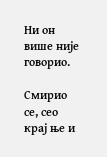Ни он више није говорио.

Смирио се, сео крај ње и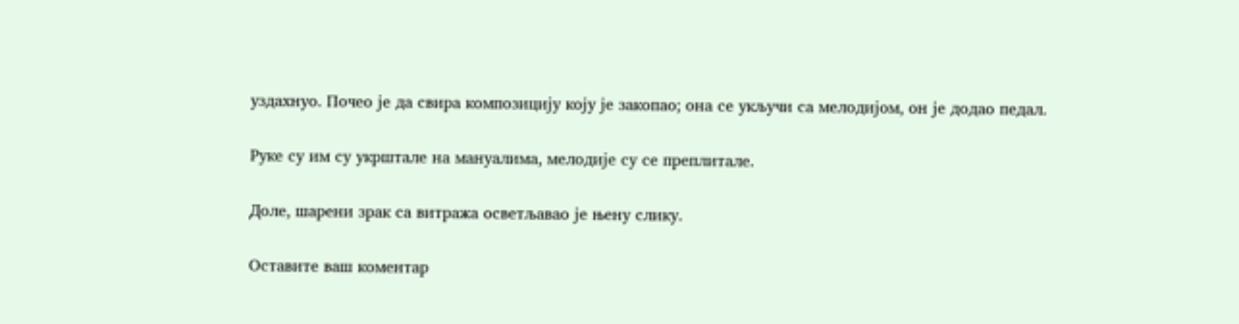уздахнуо. Почео је да свира композицију коју је закопао; она се укључи са мелодијом, он је додао педал.

Руке су им су укрштале на мануалима, мелодије су се преплитале.

Доле, шарени зрак са витража осветљавао је њену слику.

Оставите ваш коментар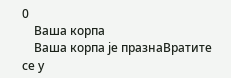0
    Ваша корпа
    Ваша корпа је празнаВратите се у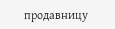продавницу